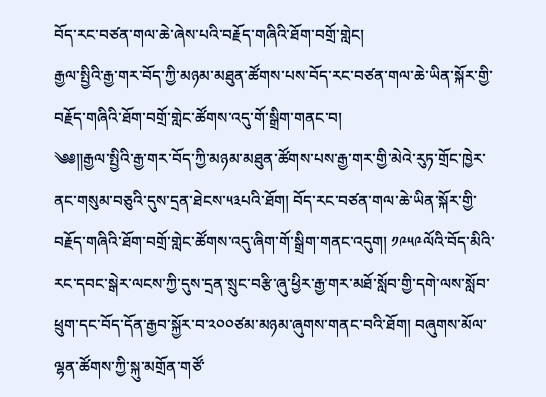བོད་རང་བཙན་གལ་ཆེ་ཞེས་པའི་བརྗོད་གཞིའི་ཐོག་བགྲོ་གླེང།
རྒྱལ་སྤྱིའི་རྒྱ་གར་བོད་ཀྱི་མཉམ་མཐུན་ཚོགས་པས་བོད་རང་བཙན་གལ་ཆེ་ཡིན་སྐོར་གྱི་བརྗོད་གཞིའི་ཐོག་བགྲོ་གླེང་ཚོགས་འདུ་གོ་སྒྲིག་གནང་བ།
༄༅༎རྒྱལ་སྤྱིའི་རྒྱ་གར་བོད་ཀྱི་མཉམ་མཐུན་ཚོགས་པས་རྒྱ་གར་གྱི་མེའེ་རུཏ་གྲོང་ཁྱེར་ནང་གསུམ་བཅུའི་དུས་དྲན་ཐེངས་༥༣པའི་ཐོག། བོད་རང་བཙན་གལ་ཆེ་ཡིན་སྐོར་གྱི་བརྗོད་གཞིའི་ཐོག་བགྲོ་གླེང་ཚོགས་འདུ་ཞིག་གོ་སྒྲིག་གནང་འདུག། ༡༩༥༩ལོའི་བོད་མིའི་རང་དབང་སྒེར་ལངས་ཀྱི་དུས་དྲན་སྲུང་བརྩི་ཞུ་ཕྱིར་རྒྱ་གར་མཐོ་སློབ་གྱི་དགེ་ལས་སློབ་ཕྲུག་དང་བོད་དོན་རྒྱབ་སྐྱོར་བ་༢༠༠ཙམ་མཉམ་ཞུགས་གནང་བའི་ཐོག། བཞུགས་མོལ་ལྷན་ཚོགས་ཀྱི་སྐུ་མགྲོན་གཙོ་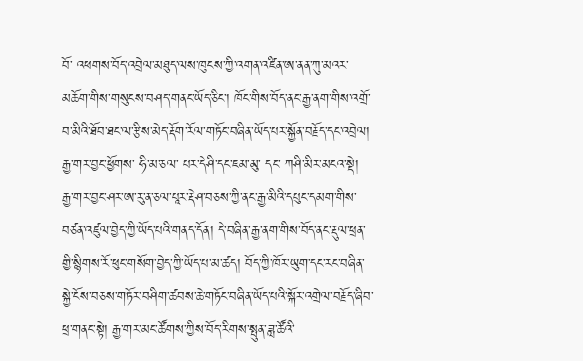བོ་ འཕགས་བོད་འབྲེལ་མཐུད་ལས་ཁུངས་ཀྱི་འགན་འཛིན་ཨ་ནན་ཀུ་མའར་མཆོག་གིས་གསུངས་བཤད་གནང་ཡོད་ཅིང་། ཁོང་གིས་བོད་ནང་རྒྱ་ནག་གིས་འགྲོ་བ་མིའི་ཐོབ་ཐང་ལ་རྩིས་མེད་རྡོག་རོལ་གཏོང་བཞིན་ཡོད་པར་སྐྱོན་བརྗོད་དང་འབྲེལ། རྒྱ་གར་བྱང་ཕྱོགས་ ཧི་མ་ཅལ་ པར་དེཤི་དང་ཇམ་མུ་ དང་ ཀཤི་མིར་མངའ་སྡེ། རྒྱ་གར་བྱང་ཤར་ཨ་རུ་ན་ཅལ་པཱར་རྡེཤ་བཅས་ཀྱི་ནང་རྒྱ་མིའི་དཔུང་དམག་གིས་བཙན་འཛུལ་བྱེད་ཀྱི་ཡོད་པའི་གནད་དོན། དེ་བཞིན་རྒྱ་ནག་གིས་བོད་ནང་རྡུལ་ཕྲན་གྱི་སྙིགས་རོ་ཕུང་གསོག་བྱེད་ཀྱི་ཡོད་པ་མ་ཚད། བོད་ཀྱི་ཁོར་ཡུག་དང་རང་བཞིན་སྐྱེ་ངོས་བཅས་གཏོར་བཤིག་ཚབས་ཆེ་གཏོང་བཞིན་ཡོད་པའི་སྐོར་འགྲེལ་བརྗོད་ཞིབ་ཕྲ་གནང་སྟེ། རྒྱ་གར་མང་ཚོགས་ཀྱིས་བོད་རིགས་སྤུན་ཟླ་ཚོའི་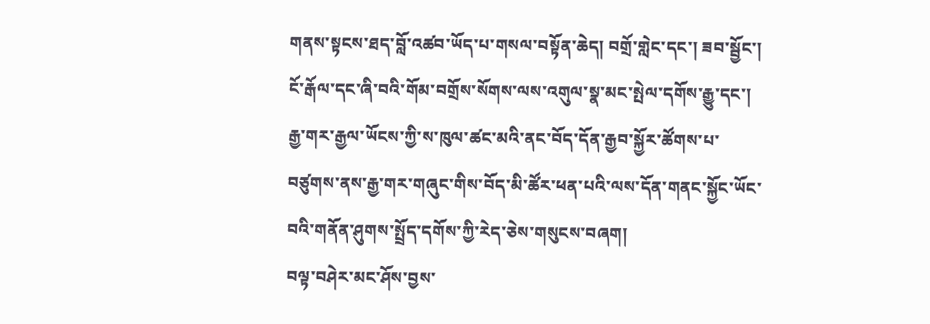གནས་སྟངས་ཐད་བློ་འཚབ་ཡོད་པ་གསལ་བསྟོན་ཆེད། བགྲོ་གླེང་དང་། ཟབ་སྦྱོང་། ངོ་རྒོལ་དང་ཞི་བའི་གོམ་བགྲོས་སོགས་ལས་འགུལ་སྣ་མང་སྤེལ་དགོས་རྒྱུ་དང་། རྒྱ་གར་རྒྱལ་ཡོངས་ཀྱི་ས་ཁུལ་ཚང་མའི་ནང་བོད་དོན་རྒྱབ་སྐྱོར་ཚོགས་པ་བཙུགས་ནས་རྒྱ་གར་གཞུང་གིས་བོད་མི་ཚོར་ཕན་པའི་ལས་དོན་གནང་སྐྱོང་ཡོང་བའི་གནོན་ཤུགས་སྤྲོད་དགོས་ཀྱི་རེད་ཅེས་གསུངས་བཞག།
བལྟ་བཤེར་མང་ཤོས་བྱས་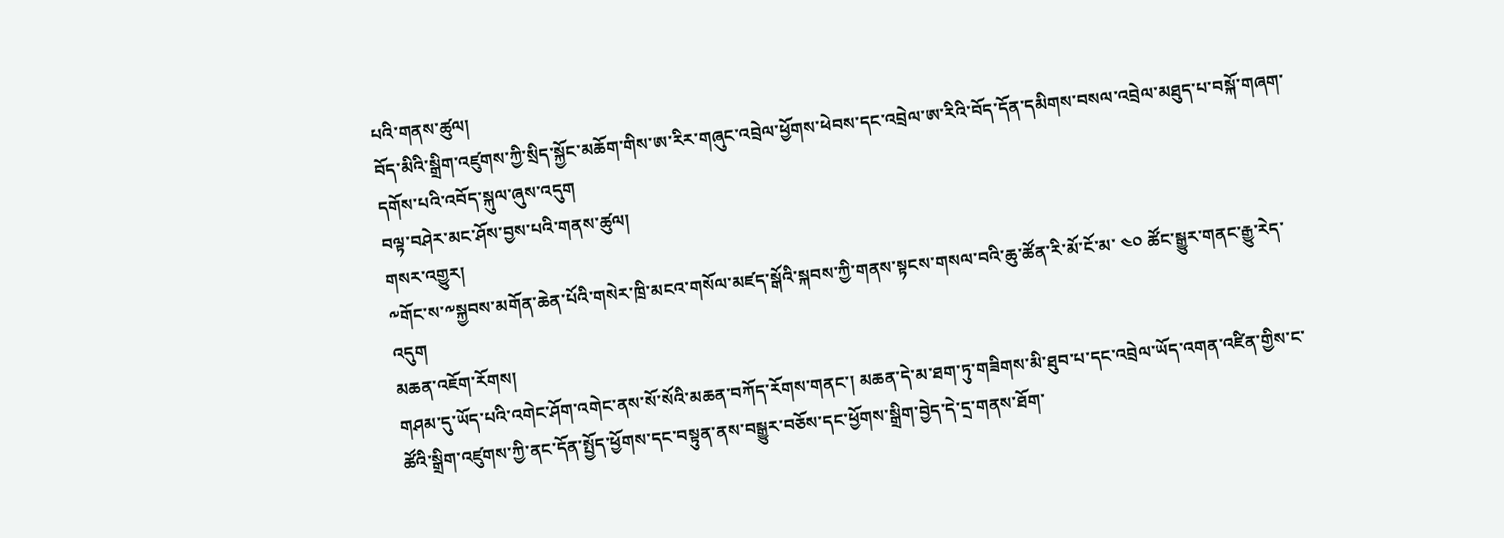པའི་གནས་ཚུལ།
བོད་མིའི་སྒྲིག་འཛུགས་ཀྱི་སྲིད་སྐྱོང་མཆོག་གིས་ཨ་རིར་གཞུང་འབྲེལ་ཕྱོགས་ཕེབས་དང་འབྲེལ་ཨ་རིའི་བོད་དོན་དམིགས་བསལ་འབྲེལ་མཐུད་པ་བསྐོ་གཞག་དགོས་པའི་འབོད་སྐུལ་ཞུས་འདུག
བལྟ་བཤེར་མང་ཤོས་བྱས་པའི་གནས་ཚུལ།
གསར་འགྱུར།
༸གོང་ས་༸སྐྱབས་མགོན་ཆེན་པོའི་གསེར་ཁྲི་མངའ་གསོལ་མཛད་སྒོའི་སྐབས་ཀྱི་གནས་སྟངས་གསལ་བའི་ཆུ་ཚོན་རི་མོ་ངོ་མ་ ༤༠ ཚོང་སྒྱུར་གནང་རྒྱུ་རེད་འདུག
མཆན་འཇོག་རོགས།
གཤམ་དུ་ཡོད་པའི་འགེང་ཤོག་འགེང་ནས་སོ་སོའི་མཆན་བཀོད་རོགས་གནང་། མཆན་དེ་མ་ཐག་ཏུ་གཟིགས་མི་ཐུབ་པ་དང་འབྲེལ་ཡོད་འགན་འཛིན་གྱིས་ང་ཚོའི་སྒྲིག་འཛུགས་ཀྱི་ནང་དོན་སྤྱོད་ཕྱོགས་དང་བསྟུན་ནས་བསྒྱུར་བཅོས་དང་ཕྱོགས་སྒྲིག་བྱེད་དེ་དྲ་གནས་ཐོག་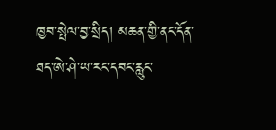ཁྱབ་སྤེལ་བྱ་སྲིད། མཆན་གྱི་ནང་དོན་ཐད་ཨེ་ཤེ་ཡ་རང་དབང་རླུང་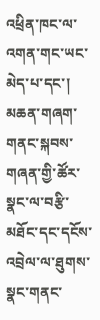འཕྲིན་ཁང་ལ་འགན་གང་ཡང་མེད་པ་དང་། མཆན་གཞག་གནང་སྐབས་གཞན་གྱི་ཚོར་སྣང་ལ་བརྩི་མཐོང་དང་དངོས་འབྲེལ་ལ་ཐུགས་སྣང་གནང་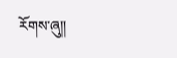རོགས་ཞུ༎